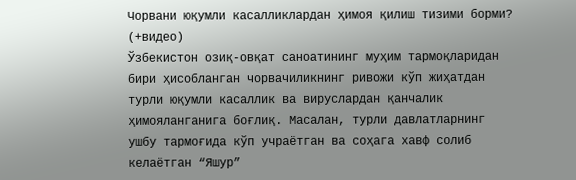Чорвани юқумли касалликлардан ҳимоя қилиш тизими борми? (+видео)
Ўзбекистон озиқ-овқат саноатининг муҳим тармоқларидан бири ҳисобланган чорвачиликнинг ривожи кўп жиҳатдан турли юқумли касаллик ва вируслардан қанчалик ҳимояланганига боғлиқ. Масалан, турли давлатларнинг ушбу тармоғида кўп учраётган ва соҳага хавф солиб келаётган “Яшур”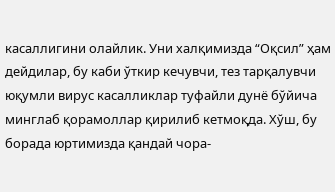касаллигини олайлик. Уни халқимизда “Оқсил” ҳам дейдилар, бу каби ўткир кечувчи, тез тарқалувчи юқумли вирус касалликлар туфайли дунё бўйича минглаб қорамоллар қирилиб кетмоқда. Хўш, бу борада юртимизда қандай чора-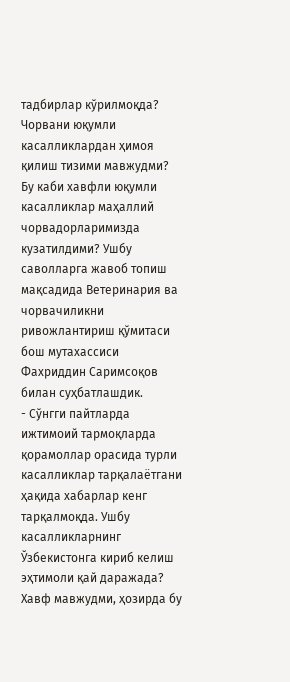тадбирлар кўрилмоқда? Чорвани юқумли касалликлардан ҳимоя қилиш тизими мавжудми? Бу каби хавфли юқумли касалликлар маҳаллий чорвадорларимизда кузатилдими? Ушбу саволларга жавоб топиш мақсадида Ветеринария ва чорвачиликни ривожлантириш қўмитаси бош мутахассиси Фахриддин Саримсоқов билан суҳбатлашдик.
- Сўнгги пайтларда ижтимоий тармоқларда қорамоллар орасида турли касалликлар тарқалаётгани ҳақида хабарлар кенг тарқалмоқда. Ушбу касалликларнинг Ўзбекистонга кириб келиш эҳтимоли қай даражада? Хавф мавжудми, ҳозирда бу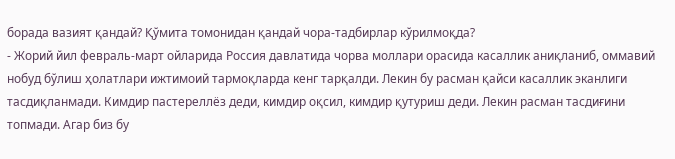борада вазият қандай? Қўмита томонидан қандай чора-тадбирлар кўрилмоқда?
- Жорий йил февраль-март ойларида Россия давлатида чорва моллари орасида касаллик аниқланиб, оммавий нобуд бўлиш ҳолатлари ижтимоий тармоқларда кенг тарқалди. Лекин бу расман қайси касаллик эканлиги тасдиқланмади. Кимдир пастереллёз деди, кимдир оқсил, кимдир қутуриш деди. Лекин расман тасдиғини топмади. Агар биз бу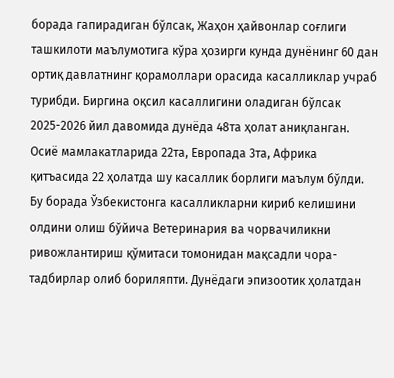борада гапирадиган бўлсак, Жаҳон ҳайвонлар соғлиги ташкилоти маълумотига кўра ҳозирги кунда дунёнинг 60 дан ортиқ давлатнинг қорамоллари орасида касалликлар учраб турибди. Биргина оқсил касаллигини оладиган бўлсак 2025-2026 йил давомида дунёда 48та ҳолат аниқланган. Осиё мамлакатларида 22та, Европада 3та, Африка қитъасида 22 ҳолатда шу касаллик борлиги маълум бўлди. Бу борада Ўзбекистонга касалликларни кириб келишини олдини олиш бўйича Ветеринария ва чорвачиликни ривожлантириш қўмитаси томонидан мақсадли чора-тадбирлар олиб бориляпти. Дунёдаги эпизоотик ҳолатдан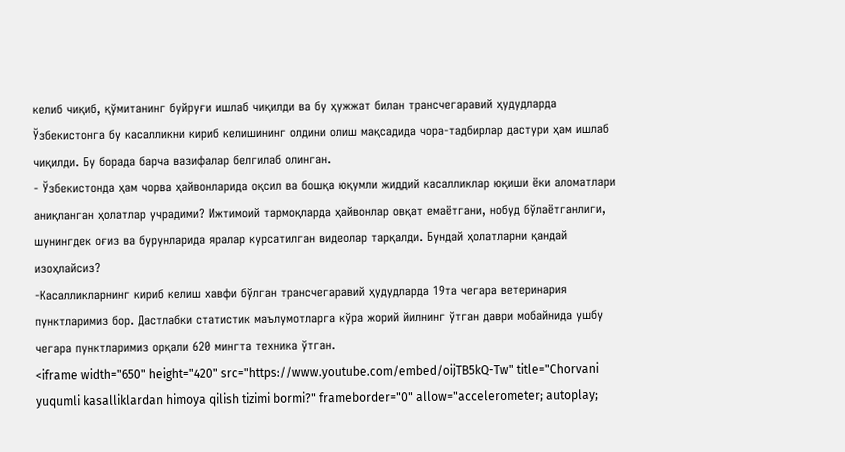келиб чиқиб, қўмитанинг буйруғи ишлаб чиқилди ва бу ҳужжат билан трансчегаравий ҳудудларда Ўзбекистонга бу касалликни кириб келишининг олдини олиш мақсадида чора-тадбирлар дастури ҳам ишлаб чиқилди. Бу борада барча вазифалар белгилаб олинган.
- Ўзбекистонда ҳам чорва ҳайвонларида оқсил ва бошқа юқумли жиддий касалликлар юқиши ёки аломатлари аниқланган ҳолатлар учрадими? Ижтимоий тармоқларда ҳайвонлар овқат емаётгани, нобуд бўлаётганлиги, шунингдек оғиз ва бурунларида яралар курсатилган видеолар тарқалди. Бундай ҳолатларни қандай изоҳлайсиз?
-Касалликларнинг кириб келиш хавфи бўлган трансчегаравий ҳудудларда 19та чегара ветеринария пунктларимиз бор. Дастлабки статистик маълумотларга кўра жорий йилнинг ўтган даври мобайнида ушбу чегара пунктларимиз орқали 620 мингта техника ўтган.
<iframe width="650" height="420" src="https://www.youtube.com/embed/oijTB5kQ-Tw" title="Chorvani yuqumli kasalliklardan himoya qilish tizimi bormi?" frameborder="0" allow="accelerometer; autoplay;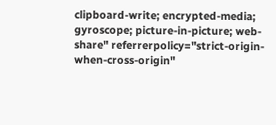clipboard-write; encrypted-media; gyroscope; picture-in-picture; web-share" referrerpolicy="strict-origin-when-cross-origin"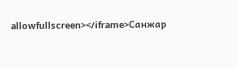allowfullscreen></iframe>Санжар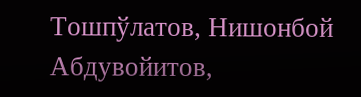Тошпўлатов, Нишонбой Абдувойитов,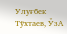Улуғбек Тўхтаев, ЎзА